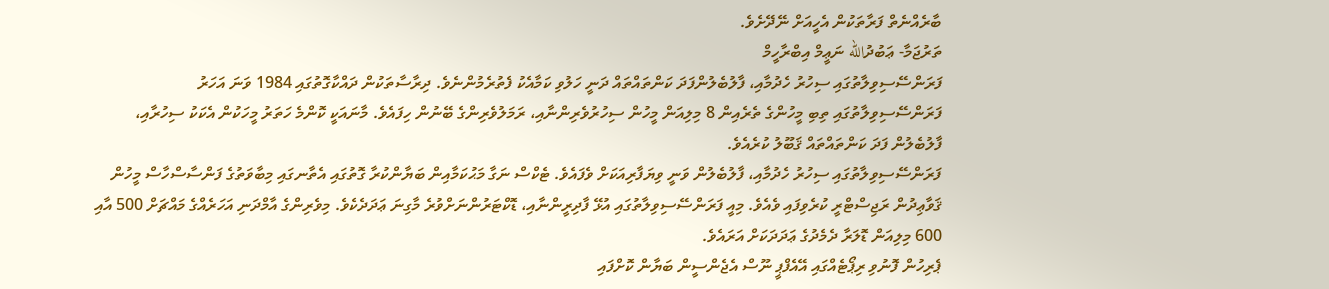ބާރެއްނެތް ފަރާތަކުން އެހީއަށް ނޭދޭށެވެ.
ތަރުޖަމާ- ޢަބުދުالله ނަޢީމް އިބްރާހީމް
ފަރަންސޭސިވިލާތުގައި ސިހުރު ހެދުމާއި، ފާލުބެލުންފަދަ ކަންތައްތައް ދަނީ ހަލުވި ކަމާއެކު ފެތުރެމުންނެވެ. ދިރާސާތަކުން ދައްކާގޮތުގައި 1984 ވަނަ އަހަރު ފަރަންސޭސިވިލާތުގައި ތިބި މީހުންގެ ތެރެއިން 8 މިލިއަން މީހުން ސިހުރުވެރިންނާއި، ރަމަލުވެރިންގެ ބޭނުން ހިފައެވެ. މާނައަކީ ކޮންމެ ހަތަރު މީހަކުން އެކަކު ސިހުރާއި، ފާލުބެލުން ފަދަ ކަންތައްތައް ޤަބޫލު ކުރެއެވެ.
ފަރަންސޭސިވިލާތުގައި ސިހުރު ހެދުމާއި، ފާލުބެލުން ވަނީ ވިޔަފާރިއަކަށް ވެފައެވެ. ޓެކްސް ނަގާ މަޙުކަމާއިން ބަޔާންކުރާ ގޮތުގައި އެތާނގައި މިބާވަތުގެ ފަންސާސްހާސް މީހުން ޤަވާޢިދުން ރަޖިސްޓްރީ ކުރެވިފައި ވެއެވެ. މިއީ ފަރަންސޭސިވިލާތުގައި އުޅޭ ފާދިރީންނާއި، ޑޮކްޓަރުންނަށްވުރެ މާގިނަ ޢަދަދެކެވެ. މިވެރިންގެ އާމްދަނި އަހަރެއްގެ މައްޗަށް 500 އާއި 600 މިލިއަން ޑޮލަރާ ދެމެދުގެ ޢަދަދަކަށް އަރައެވެ.
ޕެރިހުން ފޮނުވި ރިޕޯޓެއްގައި އޭއެފްޕީ ނޫސް އެޖެންސީން ބަޔާން ކޮށްފައި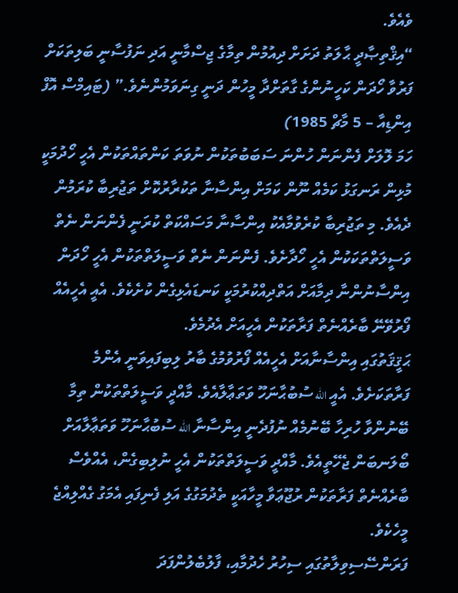ވެއެވެ.
“އިޤްތިޞާދީ ޙާލަތު ދަށަށް ދިއުމުން ތިމާގެ ޖިސްމާނީ އަދި ނަފުސާނީ ބަލިތަކަށް ފަރުވާ ހޯދަން ކަހީނުންގެ ގާތަށްދާ މީހުން ދަނީ ގިނަވަމުންނެވެ.” (ޓައިމްސް އޮފް އިންޑިއާ – 5 މާޗް 1985)
ހަމަ ލޮލަށް ފެންނަން ހުންނަ ސަބަބުތަކުން ނުވަތަ ކަންތައްތަކުން އެހީ ހޯދުމަކީ މުޅިން ރަނގަޅު ކަމެއް ނޫން ކަމަށް އިންސާނާ ތަކުރާރުކޮށް ތަޖުރިބާ ކުރަމުން ދެއެވެ. މި ތަޖުރިބާ ކުރެވުމާއެކު އިންސާނާ މަސައްކަތް ކުރަނީ ފެންނަން ނެތް ވަސީލަތްތަކަކުން އެހީ ހޯދާށެވެ. ފެންނަން ނެތް ވަސީލަތްތަކުން އެހީ ހޯދަން އިންސާނުންނާ ދިމާއަށް އަތްދިއްކުރުމަކީ ކަނޑައެޅިގެން ކުށެކެވެ. އެއީ އެހީއެއް ފޯރުވޭނޭ ބާރެއްނެތް ފަރާތަކުން އެހީއަށް އެދުމެވެ.
ޙަޤީޤަތުގައި އިންސާނާއަށް އެހީއެއް ފޯރުވުމުގެ ބާރު ލިބިފައިވަނީ އެންމެ ފަރާތަކަށެވެ. އެއީ الله ސުބުޙާނަހޫ ވަތަޢާލާއެވެ. މާއްދީ ވަސީލަތްތަކުން ތިމާ ބޭނުންވާ ހުރިހާ ބޭނުމެއް ނުފުދެނީ އިންސާނާ الله ސުބުޙާނަހޫ ވަތަޢާލާއަށް ބޯލަނބަން ޖެހޭތީއެވެ. މާއްދީ ވަސީލަތްތަކުން އެހީ ނުލިބިގެން، އެއްވެސް ބާރެއްނެތް ފަރާތަކުން ރުޖޫޢަވާ މީހާއަކީ ތެދުމަގުގެ އަލި ފެނިފައި އެމަގު ގެއްލިއްޖެ މީހެކެވެ.
ފަރަންސޭސިވިލާތުގައި ސިހުރު ހެދުމާއި، ފާލުބެލުންފަދަ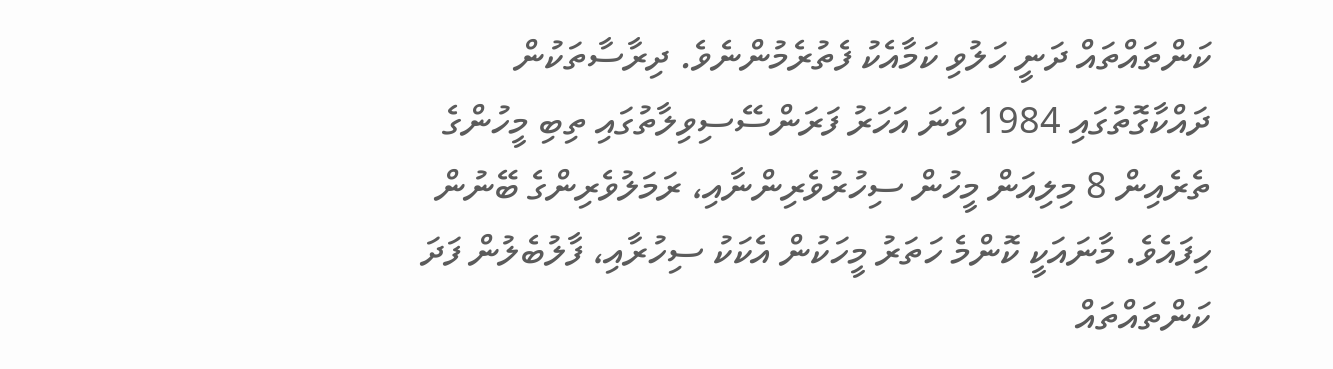ކަންތައްތައް ދަނީ ހަލުވި ކަމާއެކު ފެތުރެމުންނެވެ. ދިރާސާތަކުން ދައްކާގޮތުގައި 1984 ވަނަ އަހަރު ފަރަންސޭސިވިލާތުގައި ތިބި މީހުންގެ ތެރެއިން 8 މިލިއަން މީހުން ސިހުރުވެރިންނާއި، ރަމަލުވެރިންގެ ބޭނުން ހިފައެވެ. މާނައަކީ ކޮންމެ ހަތަރު މީހަކުން އެކަކު ސިހުރާއި، ފާލުބެލުން ފަދަ ކަންތައްތައް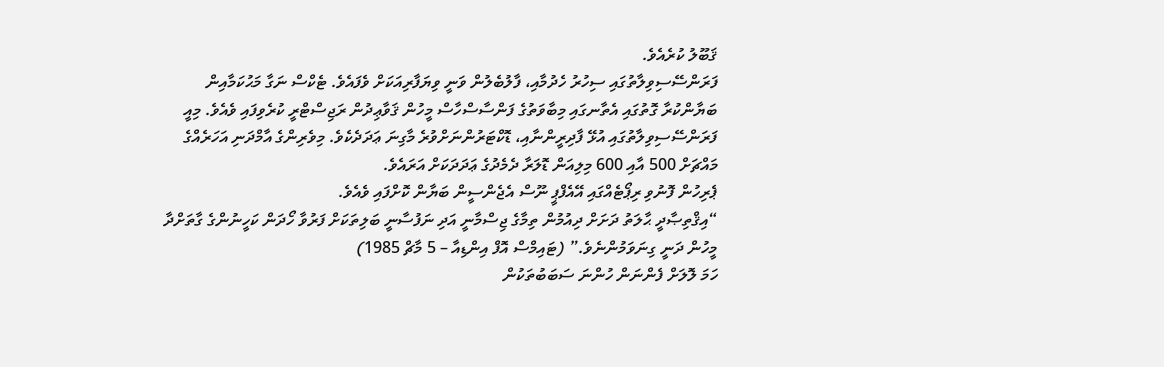ޤަބޫލު ކުރެއެވެ.
ފަރަންސޭސިވިލާތުގައި ސިހުރު ހެދުމާއި، ފާލުބެލުން ވަނީ ވިޔަފާރިއަކަށް ވެފައެވެ. ޓެކްސް ނަގާ މަޙުކަމާއިން ބަޔާންކުރާ ގޮތުގައި އެތާނގައި މިބާވަތުގެ ފަންސާސްހާސް މީހުން ޤަވާޢިދުން ރަޖިސްޓްރީ ކުރެވިފައި ވެއެވެ. މިއީ ފަރަންސޭސިވިލާތުގައި އުޅޭ ފާދިރީންނާއި، ޑޮކްޓަރުންނަށްވުރެ މާގިނަ ޢަދަދެކެވެ. މިވެރިންގެ އާމްދަނި އަހަރެއްގެ މައްޗަށް 500 އާއި 600 މިލިއަން ޑޮލަރާ ދެމެދުގެ ޢަދަދަކަށް އަރައެވެ.
ޕެރިހުން ފޮނުވި ރިޕޯޓެއްގައި އޭއެފްޕީ ނޫސް އެޖެންސީން ބަޔާން ކޮށްފައި ވެއެވެ.
“އިޤްތިޞާދީ ޙާލަތު ދަށަށް ދިއުމުން ތިމާގެ ޖިސްމާނީ އަދި ނަފުސާނީ ބަލިތަކަށް ފަރުވާ ހޯދަން ކަހީނުންގެ ގާތަށްދާ މީހުން ދަނީ ގިނަވަމުންނެވެ.” (ޓައިމްސް އޮފް އިންޑިއާ – 5 މާޗް 1985)
ހަމަ ލޮލަށް ފެންނަން ހުންނަ ސަބަބުތަކުން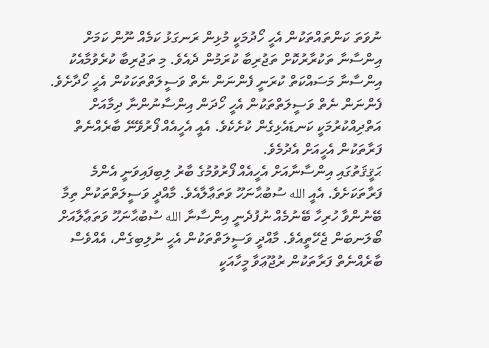ނުވަތަ ކަންތައްތަކުން އެހީ ހޯދުމަކީ މުޅިން ރަނގަޅު ކަމެއް ނޫން ކަމަށް އިންސާނާ ތަކުރާރުކޮށް ތަޖުރިބާ ކުރަމުން ދެއެވެ. މި ތަޖުރިބާ ކުރެވުމާއެކު އިންސާނާ މަސައްކަތް ކުރަނީ ފެންނަން ނެތް ވަސީލަތްތަކަކުން އެހީ ހޯދާށެވެ. ފެންނަން ނެތް ވަސީލަތްތަކުން އެހީ ހޯދަން އިންސާނުންނާ ދިމާއަށް އަތްދިއްކުރުމަކީ ކަނޑައެޅިގެން ކުށެކެވެ. އެއީ އެހީއެއް ފޯރުވޭނޭ ބާރެއްނެތް ފަރާތަކުން އެހީއަށް އެދުމެވެ.
ޙަޤީޤަތުގައި އިންސާނާއަށް އެހީއެއް ފޯރުވުމުގެ ބާރު ލިބިފައިވަނީ އެންމެ ފަރާތަކަށެވެ. އެއީ الله ސުބުޙާނަހޫ ވަތަޢާލާއެވެ. މާއްދީ ވަސީލަތްތަކުން ތިމާ ބޭނުންވާ ހުރިހާ ބޭނުމެއް ނުފުދެނީ އިންސާނާ الله ސުބުޙާނަހޫ ވަތަޢާލާއަށް ބޯލަނބަން ޖެހޭތީއެވެ. މާއްދީ ވަސީލަތްތަކުން އެހީ ނުލިބިގެން، އެއްވެސް ބާރެއްނެތް ފަރާތަކުން ރުޖޫޢަވާ މީހާއަކީ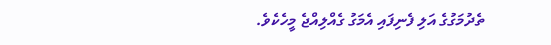ތެދުމަގުގެ އަލި ފެނިފައި އެމަގު ގެއްލިއްޖެ މީހެކެވެ.